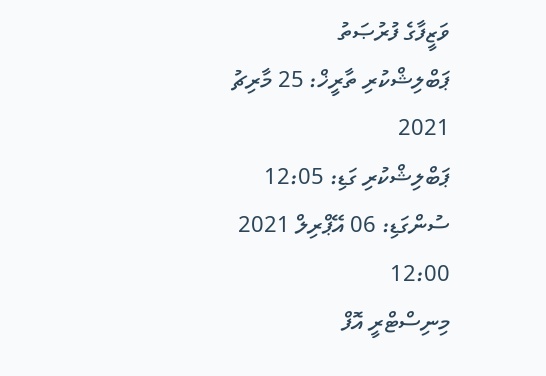ވަޒީފާގެ ފުރުޞަތު
ޕަބްލިޝްކުރި ތާރީޚް: 25 މާރިޗު 2021
ޕަބްލިޝްކުރި ގަޑި: 12:05
ސުންގަޑި: 06 އޭޕްރިލް 2021 12:00
މިނިސްޓްރީ އޮފް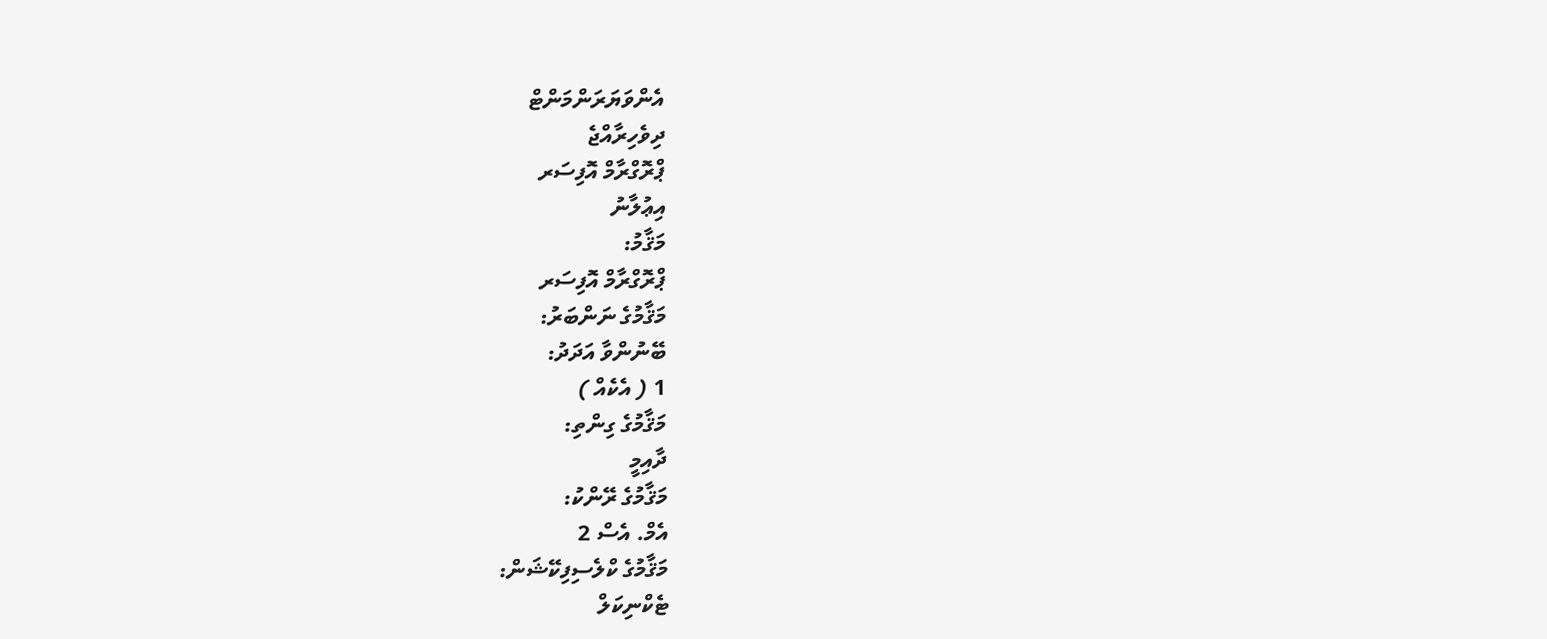އެންވަޔަރަންމަންޓް
ދިވެހިރާއްޖެ
ޕްރޮގްރާމް އޮފިސަރ
އިޢުލާނު
މަޤާމު:
ޕްރޮގްރާމް އޮފިސަރ
މަޤާމުގެ ނަންބަރު:
ބޭނުންވާ އަދަދު:
1 ( އެކެއް )
މަޤާމުގެ ގިންތި:
ދާއިމީ
މަޤާމުގެ ރޭންކު:
އެމް. އެސް 2
މަޤާމުގެ ކްލެސިފިކޭޝަން:
ޓެކްނިކަލް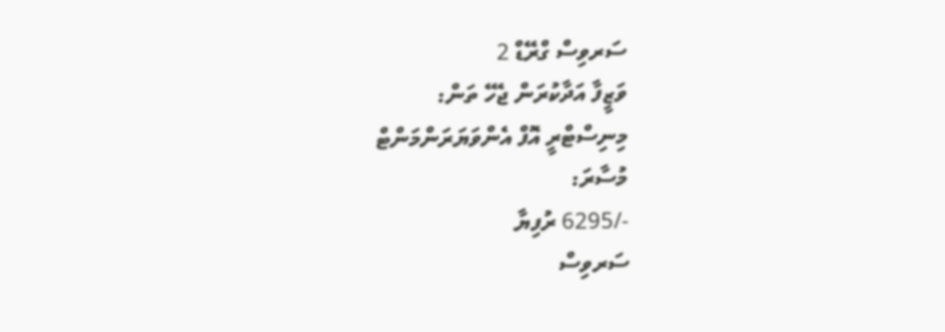ސަރވިސް ގްރޭޑް 2
ވަޒީފާ އަދާކުރަން ޖެހޭ ތަން:
މިނިސްޓްރީ އޮފް އެންވަޔަރަންމަންޓް
މުސާރަ:
-/6295 ރުފިޔާ
ސަރވިސް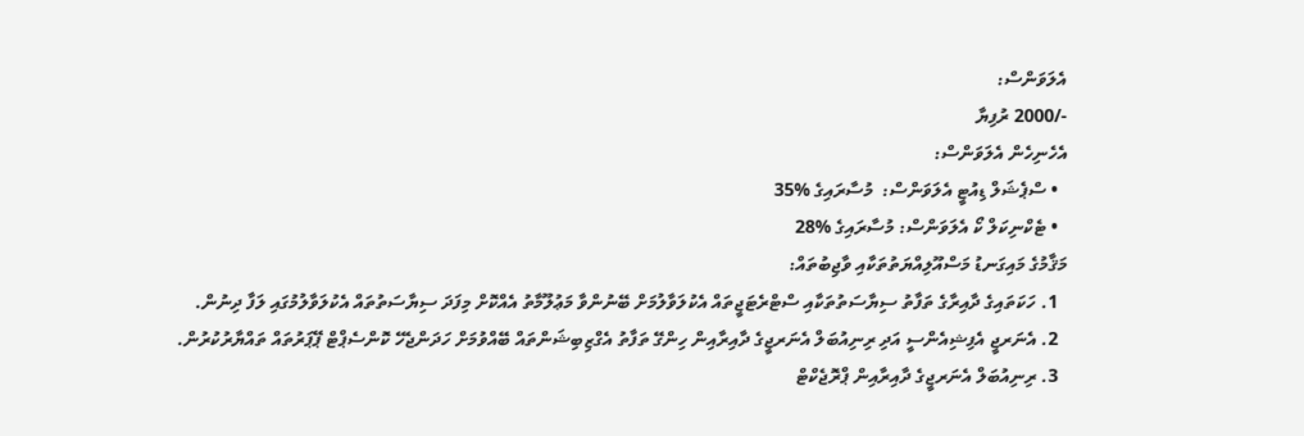އެލަވަންސް:
-/2000 ރުފިޔާ
އެހެނިހެން އެލަވަންސް:
  • ސްޕެޝަލް ޑިއުޓީ އެލަވަންސް:  މުސާރައިގެ %35
  • ޓެކްނިކަލް ކޯ އެލަވަންސް: މުސާރައިގެ %28
މަޤާމުގެ މައިގަނޑު މަސްއޫލިއްޔަތުތަކާއި ވާޖިބުތައް:
  1. ހަކަތައިގެ ދާއިރާގެ ތަފާތު ސިޔާސަތުތަކާއި ސްޓްރެޓަޖީތައް އެކުލަވާލުމަށް ބޭނުންވާ މަޢުލޫމާތު އެއްކޮށް މިފަދަ ސިޔާސަތުތައް އެކުލަވާލުމުގައި ލަފާ ދިނުން.
  2. އެނަރޖީ އެފިޝިއެންސީ އަދި ރިނިއުބަލް އެނަރޖީގެ ދާއިރާއިން ހިންގޭ ތަފާތު އެގްޒިބިޝަންތައް ބޭއްވުމަށް ހަދަންޖެހޭ ކޮންސެޕްޓް ޕޭޕަރުތައް ތައްޔާރުކުރުން.
  3. ރިނިއުބަލް އެނަރޖީގެ ދާއިރާއިން ޕްރޮޖެކްޓް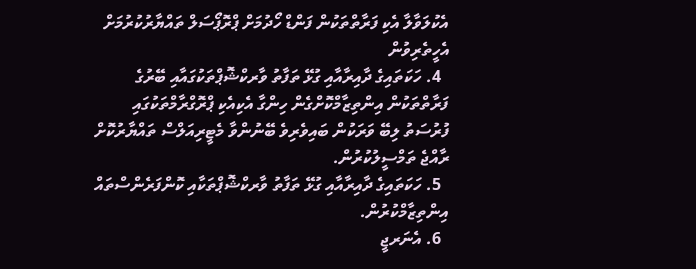އެކުލަވާލާ އެކި ފަރާތްތަކުން ފަންޑް ހޯދުމަށް ޕްރޮޕޯސަލް ތައްޔާރުކުރުމަށް އެހީތެރިވުން
  4. ހަކަތައިގެ ދާއިރާއާއި ގުޅޭ ތަފާތު ވާރކްޝޮޕްތަކުގައާއި ބޭރުގެ ފަރާތްތަކުން އިންތިޒާމްކޮށްގެން ހިންގާ އެކިއެކި ޕްރޮގްރާމްތަކުގައި ފުރުސަތު ލިބޭ ވަރަކުން ބައިވެރިވެ ބޭނުންވާ މެޓީރިއަލްސް ތައްޔާރުކޮށް ރާއްޖެ ތަމްސީލުކުރުން.
  5. ހަކަތައިގެ ދާއިރާއާއި ގުޅޭ ތަފާތު ވާރކްޝޮޕްތަކާއި ކޮންފަރެންސްތައް އިންތިޒާމްކުރުން.
  6. އެނަރޖީ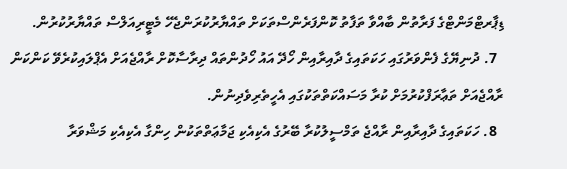ޑިޕާރޓްމަންޓްގެ ފަރާތުން ބާއްވާ ތަފާތު ކޮންފަރެންސްތަކަށް ތައްޔާރުކުރަންޖެހޭ މެޓީރިއަލްސް ތައްޔާރުކުރުން.
  7. ދުނިޔޭގެ ފެންވަރުގައި ހަކަތައިގެ ދާއިރާއިން ހޯދޭ އައު ހޯދުންތައް ދިރާސާކޮށް ރާއްޖެއަށް އެޕްލައިކުރެވޭ ކަންކަން ރާއްޖެއަށް ތަޢާރަފްކުރުމަށް ކުރާ މަސައްކަތްތަކުގައި އެހީތެރިވެދިނުން.
  8. ހަކަތައިގެ ދާއިރާއިން ރާއްޖެ ތަމްސީލުކުރާ ބޭރުގެ އެކިއެކި ޖަމާޢަތްތަކުން ހިންގާ އެކިއެކި މަޝްވަރާ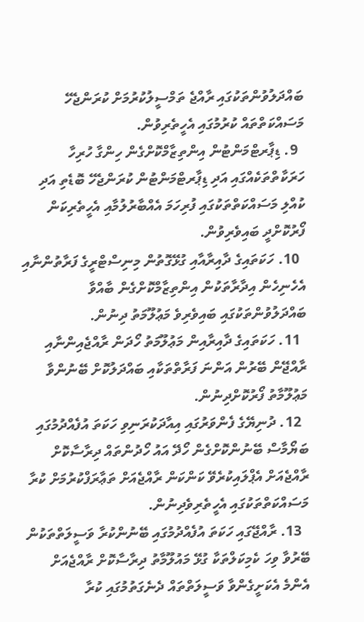ބައްދަލުވުންތަކުގައި ރާއްޖެ ތަމްސީލުކުރުމަށް ކުރަންޖެހޭ މަސައްކަތްތައް ކުރުމުގައި އެހީތެރިވުން.
  9. ޑިޕާރޓްމަންޓުން އިންތިޒާމްކޮށްގެން ހިންގާ ހުރިހާ ހަރަކާތްތަކެއްގައި އަދި ޑިޕާރޓްމަންޓުން ކުރަންޖެހޭ ބޮޑެތި އަދި ކުއްލި މަސައްކަތްތަކުގައި ފުރިހަމަ އެއްބާރުލުމާއި އެހީތެރިކަން ފޯރުކޮށްދީ ބައިވެރިވުން.
  10. ހަކަތައިގެ ދާއިރާއާއި ގުޅޭގޮތުން މިނިސްޓްރީގެ ފަރާތުންނާއި އެހެނިހެން އިދާރާތަކުން އިންތިޒާމްކޮށްގެން ބާއްވާ ބައްދަލުވުންތަކުގައި ބައިވެރިވެ މަޢުލޫމަތު ދިނުން.
  11. ހަކަތައިގެ ދާއިރާއިން މަޢުލޫމަތު ހޯދަން ރާއްޖެއިންނާއި ރާއްޖޭން ބޭރުން އަންނަ ފަރާތްތަކާއި ބައްދަލުކޮށް ބޭނުންވާ މަޢުލޫމާތު ފޯރުކޮށްދިނުން.
  12. ދުނިޔޭގެ ފެންވަރުގައި އިއާދަކުރަނިވި ހަކަތަ އުފެއްދުމުގައި ބަޔޯމާސް ބޭނުންކޮށްގެން ހޯދޭ އައު ހޯދުންތައް ދިރާސާކޮށް ރާއްޖެއަށް އެޕްލައިކުރެވޭ ކަންކަން ރާއްޖެއަށް ތަޢާރަފްކުރުމަށް ކުރާ މަސައްކަތްތަކުގައި އެހީތެރިވެދިނުން.
  13. ރާއްޖޭގައި ހަކަތަ އުފެއްދުމުގައި ބޭނުންކުރާ ވަސީލަތްތަކުން ބޭރުވާ ވިހަ ކެމިކަލްތަކާ ގުޅޭ މައުލޫމާތު ދިރާސާކޮށް ރާއްޖެއަށް އެންމެ އެކަށީގެންވާ ވަސީލަތްތައް ދެނެގަތުމުގައި ކުރާ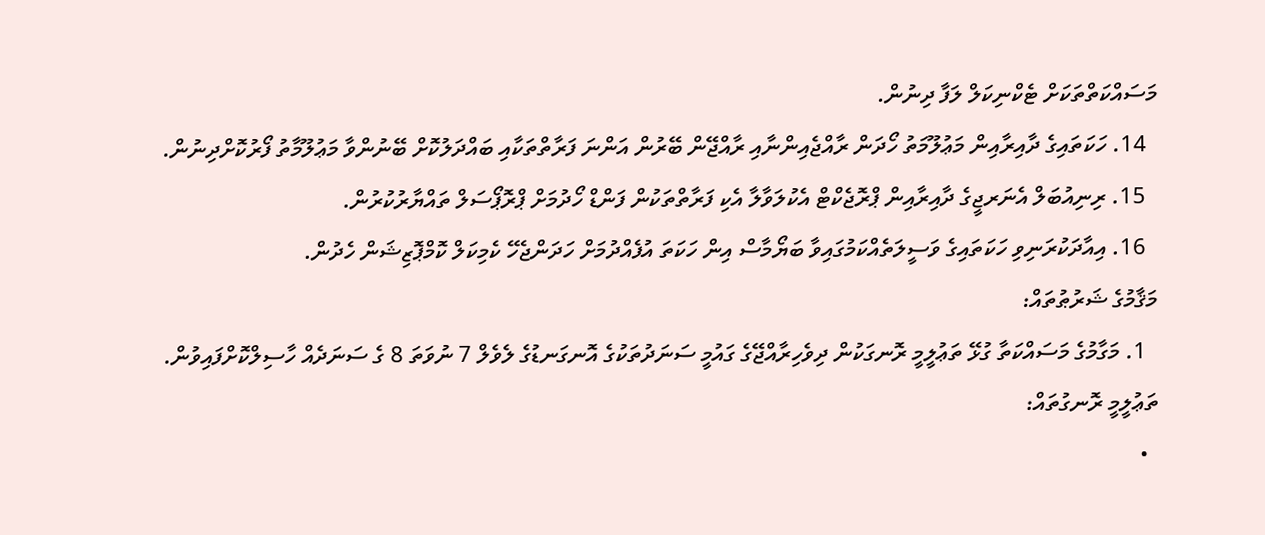މަސައްކަތްތަކަށް ޓެކްނިކަލް ލަފާ ދިނުން.
  14. ހަކަތައިގެ ދާއިރާއިން މަޢުލޫމަތު ހޯދަން ރާއްޖެއިންނާއި ރާއްޖޭން ބޭރުން އަންނަ ފަރާތްތަކާއި ބައްދަލުކޮށް ބޭނުންވާ މަޢުލޫމާތު ފޯރުކޮށްދިނުން.
  15. ރިނިއުބަލް އެނަރޖީގެ ދާއިރާއިން ޕްރޮޖެކްޓް އެކުލަވާލާ އެކި ފަރާތްތަކުން ފަންޑް ހޯދުމަށް ޕްރޮޕޯސަލް ތައްޔާރުކުރުން.
  16. އިއާދަކުރަނިވި ހަކަތައިގެ ވަސީލަތެއްކަމުގައިވާ ބަޔޯމާސް އިން ހަކަތަ އުފެއްދުމަށް ހަދަންޖެހޭ ކެމިކަލް ކޮމްޕޮޒިޝަން ހެދުން.
މަޤާމުގެ ޝަރުޠުތައް:
  1. މަގާމުގެ މަސައްކަތާ ގުޅޭ ތަޢުލީމީ ރޮނގަކުން ދިވެހިރާއްޖޭގެ ގައުމީ ސަނަދުތަކުގެ އޮނގަނޑުގެ ލެވެލް 7 ނުވަތަ 8 ގެ ސަނަދެއް ހާސިލްކޮށްފައިވުން.
ތަޢުލީމީ ރޮނގުތައް:
  •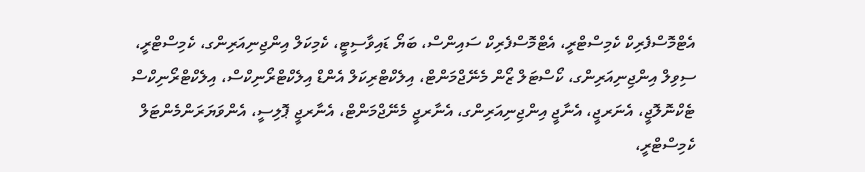އެޓްމޮސްފެރިކް ކެމިސްޓްރީ، އެޓްމޮސްފެރިކް ސައިންސް، ބަޔޯ ޑައިވާސިޓީ، ކެމިކަލް އިންޖިނިއަރިންގ، ކެމިސްޓްރީ، ސިވިލް އިންޖިނިއަރިންގ، ކޯސްޓަލް ޒޯން މެނޭޖްމަންޓް، އިލެކްޓްރިކަލް އެންޑް އިލެކްޓްރޯނިކްސް، އިލެކްޓްރޯނިކްސް ޓެކްނޮލޮޖީ، އެނަރޖީ، އެނާޖީ އިންޖިނިއަރިންގ، އެނާރޖީ މެނޭޖްމަންޓް، އެނާރޖީ ޕޮލިސީ، އެންވަޔަރަންމެންޓަލް ކެމިސްޓްރީ،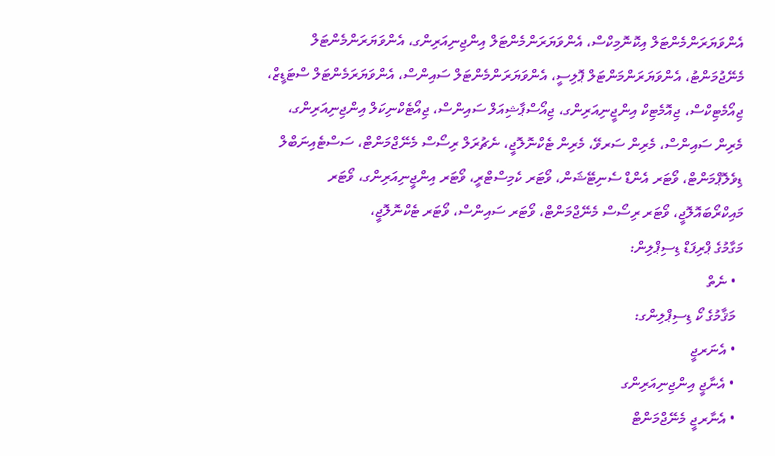އެންވަޔަރަންމެންޓަލް އިކޮނޮމިކްސް، އެންވަޔަރަންމެންޓަލް އިންޖިނިއަރިންގ، އެންވަޔަރަންމެންޓަލް މެނޭޖުމަންޓު، އެންވަޔަރަންމަންޓަލް ޕޮލިސީ، އެންވަޔަރަންމެންޓަލް ސައިންސް، އެންވަޔަރަމެންޓަލް ސްޓަޑީޒް، ޖިއޯމެޓިކްސް، ޖިއޮމެޓިކް އިންޖީނިއަރިންގ، ޖިއޯސްޕާޝިއަލް ސައިންސް، ޖިއޯޓެކްނިކަލް އިންޖިނިއަރިންގ، މެރިން ސައިންސް، މެރިން ސަރވޭ، މެރިން ޓެކްނޮލޮޖީ، ނެޗުރަލް ރިސޯސް މެނޭޖްމަންޓް، ސަސްޓެއިނަބްލް ޑިވެލޮޕްމަންޓް، ވޯޓަރ އެންޑް ސެނިޓޭޝަން، ވޯޓަރ ކެމިސްޓްރީ، ވޯޓަރ އިންޖީނިއަރިންގ، ވޯޓަރ މައިކްރޯބައޮލޮޖީ، ވޯޓަރ ރިސޯސް މެނޭޖްމަންޓް، ވޯޓަރ ސައިންސް، ވޯޓަރ ޓެކްނޮލޮޖީ،
މަގާމުގެ ޕްރިފަޑް ޑިސިޕްލިން:
  • ނެތް
  މަޤާމުގެ ކޯ ޑިސިޕްލިންގ:
  • އެނަރޖީ
  • އެނާޖީ އިންޖިނިއަރިންގ
  • އެނާރޖީ މެނޭޖްމަންޓް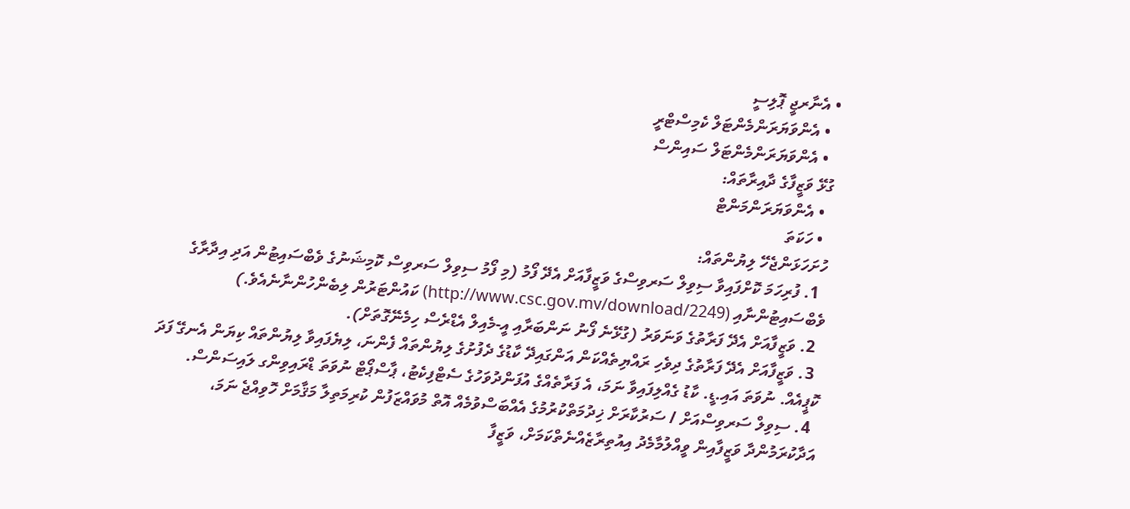• އެނާރޖީ ޕޮލިސީ
  • އެންވަޔަރަންމެންޓަލް ކެމިސްޓްރީ
  • އެންވަޔަރަންމެންޓަލް ސައިންސް
ގުޅޭ ވަޒީފާގެ ދާއިރާތައް:
  • އެންވަޔަރަންމަންޓް
  • ހަކަތަ
ހުށަހަޅަންޖެހޭ ލިޔުންތައް:
  1. ފުރިހަމަ ކޮށްފައިވާ ސިވިލް ސަރވިސްގެ ވަޒީފާއަށް އެދޭ ފޯމު (މި ފޯމު ސިވިލް ސަރވިސް ކޮމިޝަނުގެ ވެބްސައިޓުން އަދި އިދާރާގެ ވެބްސައިޓުންނާއި (http://www.csc.gov.mv/download/2249) ކައުންޓަރުން ލިބެންހުންނާނެއެވެ.)
  2. ވަޒީފާއަށް އެދޭ ފަރާތުގެ ވަނަވަރު (ގުޅޭނެ ފޯނު ނަންބަރާއި އީ-މެއިލް އެޑްރެސް ހިމެނޭގޮތަށް).
  3. ވަޒީފާއަށް އެދޭ ފަރާތުގެ ދިވެހި ރައްޔިތެއްކަން އަންގައިދޭ ކާޑުގެ ދެފުށުގެ ލިޔުންތައް ފެންނަ، ލިޔެފައިވާ ލިޔުންތައް ކިޔަން އެނގޭ ފަދަ ކޮޕީއެއް. ނުވަތަ އައި.ޑީ. ކާޑު ގެއްލިފައިވާ ނަމަ، އެ ފަރާތެއްގެ އުފަންދުވަހުގެ ސެޓްފިކެޓު، ޕާސްޕޯޓް ނުވަތަ ޑްރައިވިންގ ލައިސަންސް.
  4. ސިވިލް ސަރވިސްއަށް / ސަރުކާރަށް ޚިދުމަތްކުރުމުގެ އެއްބަސްވުމެއް އޮތް މުވައްޒަފުން ކުރިމަތިލާ މަޤާމަށް ހޮވިއްޖެ ނަމަ، އަދާކުރަމުންދާ ވަޒީފާއިން ވީއްލުމާމެދު އިއުތިރާޒެއްނެތްކަމަށް، ވަޒީފާ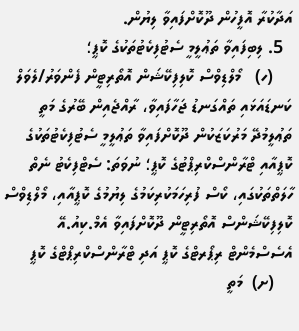އަދާކުރާ އޮފީހުން ދޫކޮށްފައިވާ ލިޔުން.
  5. ލިބިފައިވާ ތަޢުލީމީ ސެޓުފިކެޓުތަކުގެ ކޮޕީ؛
    (ހ)   މޯލްޑިވްސް ކޮލިފިކޭޝަން އޮތޯރިޓީން ފެންވަރު/ލެވަލް ކަނޑައަޅައި ތައްގަނޑު ޖަހާފައިވާ، ރާއްޖެއިން ބޭރުގެ މަތީ ތަޢުލީމުދޭ މަރުކަޒަކުން ދޫކޮށްފައިވާ ތަޢުލީމީ ސެޓުފިކެޓުތަކުގެ ކޮޕީއާއި ޓްރާންސްކްރިޕްޓުގެ ކޮޕީ؛ ނުވަތަ: ސެޓްފިކެޓު ނެތް ހާލަތްތަކުގައި، ކޯސް ފުރިހަމަކުރިކަމުގެ ލިޔުމުގެ ކޮޕީއާއި، މޯލްޑިވްސް ކޮލިފިކޭޝަންސް އޮތޯރިޓީން ދޫކޮށްފައިވާ އެމް.ކިއު.އޭ އެސެސްމެންޓް ރިޕޯރޓްގެ ކޮޕީ އަދި ޓްރާންސްކްރިޕްޓްގެ ކޮޕީ
    (ށ)  މަތީ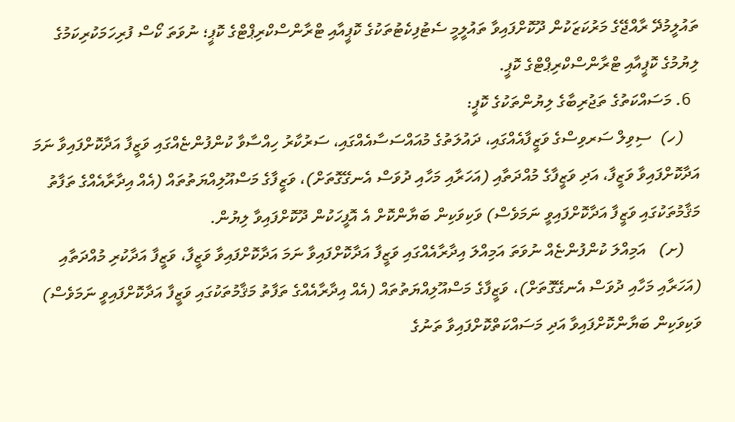ތައުލީމުދޭ ރާއްޖޭގެ މަރުކަޒަކުން ދޫކޮށްފައިވާ ތައުލީމީ ސެޓުފިކެޓުތަކުގެ ކޮޕީއާއި ޓްރާންސްކްރިޕްޓްގެ ކޮޕީ؛ ނުވަތަ ކޯސް ފުރިހަމަކުރިކަމުގެ ލިޔުމުގެ ކޮޕީއާއި ޓްރާންސްކްރިޕްޓްގެ ކޮޕީ.
  6. މަސައްކަތުގެ ތަޖުރިބާގެ ލިޔުންތަކުގެ ކޮޕީ:
    (ހ)  ސިވިލް ސަރވިސްގެ ވަޒީފާއެއްގައި، ދައުލަތުގެ މުއައްސަސާއެއްގައި، ސަރުކާރު ހިއްސާވާ ކުންފުންޏެއްގައި ވަޒީފާ އަދާކޮށްފައިވާ ނަމަ އަދާކޮށްފައިވާ ވަޒީފާ، އަދި ވަޒީފާގެ މުއްދަތާއި (އަހަރާއި މަހާއި ދުވަސް އެނގޭގޮތަށް)، ވަޒީފާގެ މަސްއޫލިއްޔަތުތައް (އެއް އިދާރާއެއްގެ ތަފާތު މަޤާމުތަކުގައި ވަޒީފާ އަދާކޮށްފައިވީ ނަމަވެސް) ވަކިވަކިން ބަޔާންކޮށް އެ އޮފީހަކުން ދޫކޮށްފައިވާ ލިޔުން.
    (ށ)   އަމިއްލަ ކުންފުންޏެއް ނުވަތަ އަމިއްލަ އިދާރާއެއްގައި ވަޒީފާ އަދާކޮށްފައިވާ ނަމަ އަދާކޮށްފައިވާ ވަޒީފާ، ވަޒީފާ އަދާކުރި މުއްދަތާއި (އަހަރާއި މަހާއި ދުވަސް އެނގޭގޮތަށް)، ވަޒީފާގެ މަސްއޫލިއްޔަތުތައް (އެއް އިދާރާއެއްގެ ތަފާތު މަޤާމުތަކުގައި ވަޒީފާ އަދާކޮށްފައިވީ ނަމަވެސް) ވަކިވަކިން ބަޔާންކޮށްފައިވާ އަދި މަސައްކަތްކޮށްފައިވާ ތަނުގެ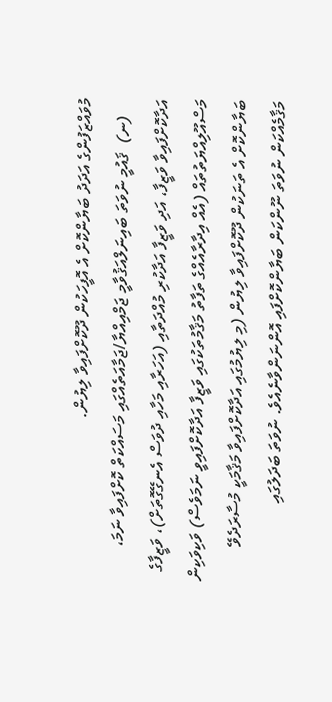މުވައްޒަފުންގެ އަދަދު ބަޔާންކޮށް އެ އޮފީހަކުން ދޫކޮށްފައިވާ ލިޔުން.
    (ނ)  ޤައުމީ ނުވަތަ ބައިނަލްއަޤުވާމީ ޖަމްއިއްޔާ/ޖަމާއަތެއްގައި މަސައްކަތް ކޮށްފައިވާ ނަމަ، އަދާކޮށްފައިވާ ވަޒީފާ، އަދި ވަޒީފާ އަދާކުރި މުއްދަތާއި (އަހަރާއި މަހާއި ދުވަސް އެނގޭގޮތަށް)، ވަޒީފާގެ މަސްއޫލިއްޔަތުތައް (އެއް އިދާރާއެއްގެ ތަފާތު މަޤާމުތަކުގައި ވަޒީފާ އަދާކޮށްފައިވީ ނަމަވެސް) ވަކިވަކިން ބަޔާންކޮށް އެ ތަނަކުން ދޫކޮށްފައިވާ ލިޔުން (މި ލިޔުމުގައި އަދާކޮށްފައިވާ މަޤާމަކީ މުސާރަދެވޭ މަޤާމެއްކަން ނުވަތަ ނޫންކަން ބަޔާންކޮށްފައި އޮންނަންވާނެއެވެ. ނުވަތަ ބަދަލުގައި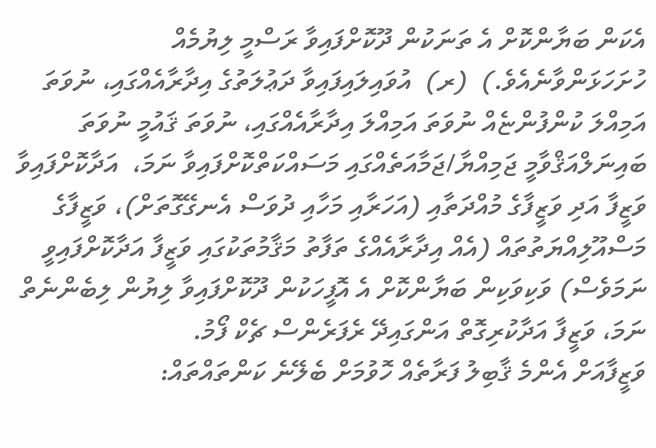އެކަން ބަޔާންކޮށް އެ ތަނަކުން ދޫކޮށްފައިވާ ރަސްމީ ލިޔުމެއް ހުށަހަޅަންވާނެއެވެ.)  (ރ)  އުވައިލައިފައިވާ ދަޢުލަތުގެ އިދާރާއެއްގައި، ނުވަތަ އަމިއްލަ ކުންފުންޏެއް ނުވަތަ އަމިއްލަ އިދާރާއެއްގައި، ނުވަތަ ޤައުމީ ނުވަތަ ބައިނަލްއަޤްވާމީ ޖަމިއްޔާ/ޖަމާއަތެއްގައި މަސައްކަތްކޮށްފައިވާ ނަމަ،  އަދާކޮށްފައިވާ ވަޒީފާ އަދި ވަޒީފާގެ މުއްދަތާއި (އަހަރާއި މަހާއި ދުވަސް އެނގޭގޮތަށް)، ވަޒީފާގެ މަސްއޫލިއްޔަތުތައް (އެއް އިދާރާއެއްގެ ތަފާތު މަޤާމުތަކުގައި ވަޒީފާ އަދާކޮށްފައިވީ ނަމަވެސް) ވަކިވަކިން ބަޔާންކޮށް އެ އޮފީހަކުން ދޫކޮށްފައިވާ ލިޔުން ލިބެންނެތް ނަމަ، ވަޒީފާ އަދާކުރިގޮތް އަންގައިދޭ ރެފަރެންސް ޗެކް ފޯމު.
ވަޒީފާއަށް އެންމެ ޤާބިލު ފަރާތެއް ހޮވުމަށް ބެލޭނެ ކަންތައްތައް: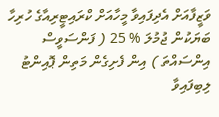ވަޒީފާއަށް އެދިފައިވާ މީހާއަށް ކްރައިޓީރިއާގެ ހުރިހާ ބަޔަކުން ޖުމުލަ % 25 ( ފަންސަވީސް އިންސައްތަ ) އިން ފެށިގެން މަތިން ޕޮއިންޓު ލިބިފައިވާ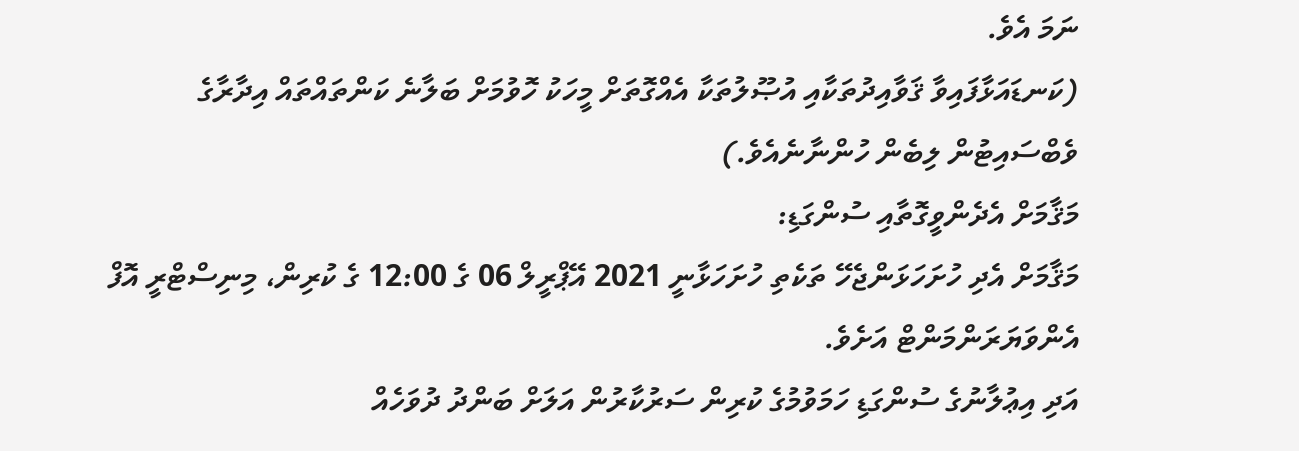ނަމަ އެވެ.
(ކަނޑައަޅާފައިވާ ޤަވާއިދުތަކާއި އުޞޫލުތަކާ އެއްގޮތަށް މީހަކު ހޮވުމަށް ބަލާނެ ކަންތައްތައް އިދާރާގެ ވެބްސައިޓުން ލިބެން ހުންނާނެއެވެ.)
މަޤާމަށް އެދެންވީގޮތާއި ސުންގަޑި:
މަޤާމަށް އެދި ހުށަހަޅަންޖެހޭ ތަކެތި ހުށަހަޅާނީ 2021 އޭޕްރީލް 06 ގެ 12:00 ގެ ކުރިން، މިނިސްޓްރީ އޮފް އެންވަޔަރަންމަންޓް އަށެވެ.
އަދި އިޢުލާނުގެ ސުންގަޑި ހަމަވުމުގެ ކުރިން ސަރުކާރުން އަލަށް ބަންދު ދުވަހެއް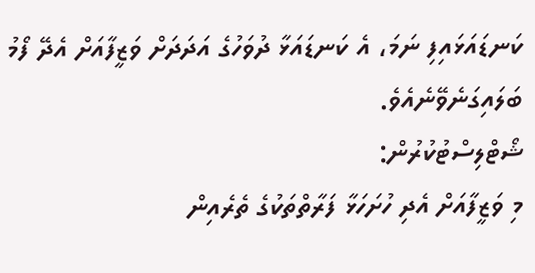ކަނޑައަޅައިފި ނަމަ، އެ ކަނޑައަޅާ ދުވަހުގެ އަދަދަށް ވަޒީފާއަށް އެދޭ ފޯމު ބަލައިގަނެވޭނެއެވެ.
ޝޯޓްލިސްޓުކުރުން:
މި ވަޒީފާއަށް އެދި ހުށަހަޅާ ފަރާތްތަކުގެ ތެރެއިން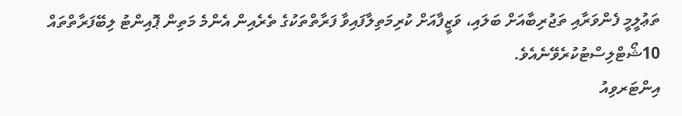ތަޢުލީމީ ފެންވަރާއި ތަޖުރިބާއަށް ބަލައި، ވަޒީފާއަށް ކުރިމަތިލާފައިވާ ފަރާތްތަކުގެ ތެރެއިން އެންމެ މަތިން ޕޮއިންޓު ލިބޭފަރާތްތައް 10ޝޯޓްލިސްޓުކުރެވޭނެއެވެ.
އިންޓަރވިއު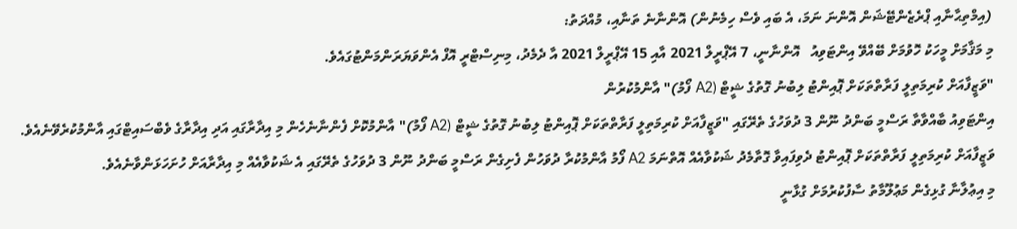(އިމްތިޙާނާއި ޕްރެޒެންޓޭޝަން އޮންނަ ނަމަ، އެ ބައި ވެސް ހިމެނުން) އޮންނާނެ ތަނާއި، މުއްދަތު:
މި މަޤާމަށް މީހަކު ހޮވުމަށް ބޭއްވޭ އިންޓަވިއު   އޮންނާނީ، 7 އޭޕްރީލް 2021 އާއި 15 އޭޕްރީލް 2021 އާ ދެމެދު، މިނިސްޓްރީ އޮފް އެންވަޔަރަންމަންޓުގައެވެ.
"ވަޒީފާއަށް ކުރިމަތިލީ ފަރާތްތަކަށް ޕޮއިންޓު ލިބުނު ގޮތުގެ ޝީޓް (A2 ފޯމު)" އާންމުކުރުން
އިންޓަވިއު ބާއްވާތާ ރަސްމީ ބަންދު ނޫން 3 ދުވަހުގެ ތެރޭގައި "ވަޒީފާއަށް ކުރިމަތިލީ ފަރާތްތަކަށް ޕޮއިންޓު ލިބުނު ގޮތުގެ ޝީޓް (A2 ފޯމު)" އާންމުކޮށް ފެންނާނެހެން މި އިދާރާގައި އަދި އިދާރާގެ ވެބްސައިޓްގައި އާންމުކުރެވޭނެއެވެ. ވަޒީފާއަށް ކުރިމަތިލީ ފަރާތްތަކަށް ޕޮއިންޓު ދެވިފައިވާ ގޮތާމެދު ޝަކުވާއެއް އޮތްނަމަ A2 ފޯމު އާންމުކުރާ ދުވަހުން ފެށިގެން ރަސްމީ ބަންދު ނޫން 3 ދުވަހުގެ ތެރޭގައި އެ ޝަކުވާއެއް މި އިދާރާއަށް ހުށަހަޅަންވާނެއެވެ.
މި އިޢުލާނާ ގުޅިގެން މަޢުލޫމާތު ސާފުކުރުމަށް ގުޅާނީ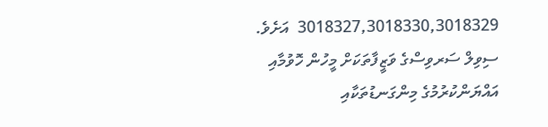3018327,3018330,3018329  އަށެވެ.
ސިވިލް ސަރވިސްގެ ވަޒީފާތަކަށް މީހުން ހޮވުމާއި އައްޔަންކުރުމުގެ މިންގަނޑުތަކާއި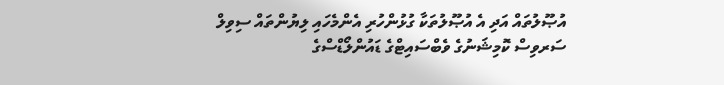އުޞޫލުތައް އަދި އެ އުޞޫލުތަކާ ގުޅުންހުރި އެންމެހައި ލިޔުންތައް ސިވިލް ސަރވިސް ކޮމިޝަނުގެ ވެބްސައިޓްގެ ޑައުންލޯޑްސްގެ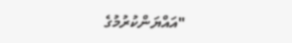"އައްޔަންކުރުމުގެ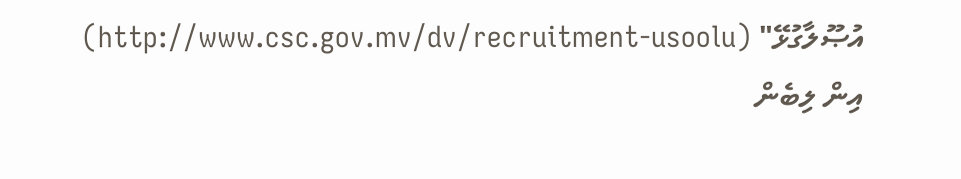އުޞޫލާގުޅޭ" (http://www.csc.gov.mv/dv/recruitment-usoolu) އިން ލިބެން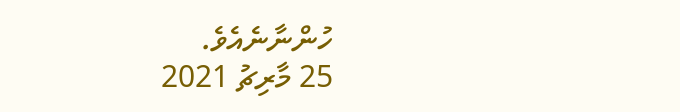ހުންނާނެއެވެ.
25 މާރިޗު 2021